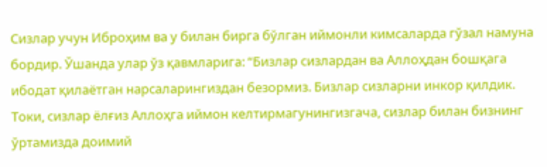Сизлар учун Иброҳим ва у билан бирга бўлган иймонли кимсаларда гўзал намуна бордир. Ўшанда улар ўз қавмларига: “Бизлар сизлардан ва Аллоҳдан бошқага ибодат қилаётган нарсаларингиздан безормиз. Бизлар сизларни инкор қилдик. Токи, сизлар ёлғиз Аллоҳга иймон келтирмагунингизгача, сизлар билан бизнинг ўртамизда доимий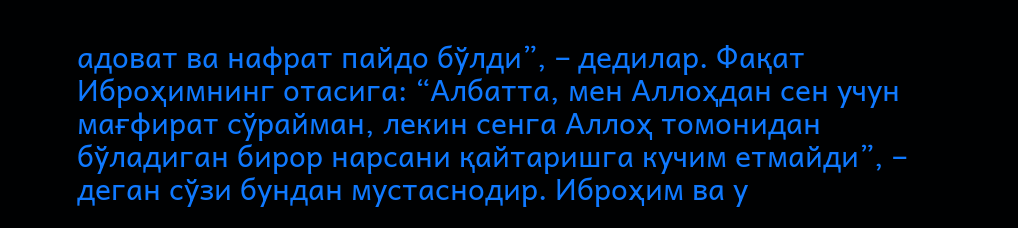адоват ва нафрат пайдо бўлди”, – дедилар. Фақат Иброҳимнинг отасига: “Албатта, мен Аллоҳдан сен учун мағфират сўрайман, лекин сенга Аллоҳ томонидан бўладиган бирор нарсани қайтаришга кучим етмайди”, – деган сўзи бундан мустаснодир. Иброҳим ва у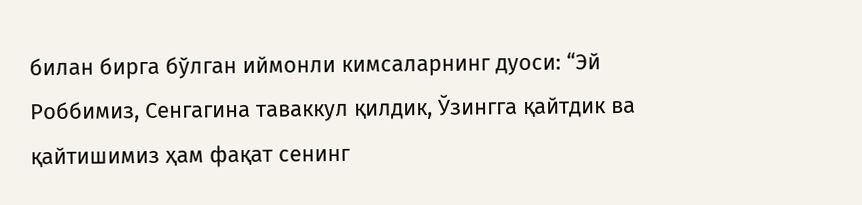билан бирга бўлган иймонли кимсаларнинг дуоси: “Эй Роббимиз, Сенгагина таваккул қилдик, Ўзингга қайтдик ва қайтишимиз ҳам фақат сенинг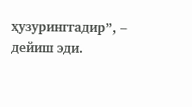ҳузуринггадир”, – дейиш эди.